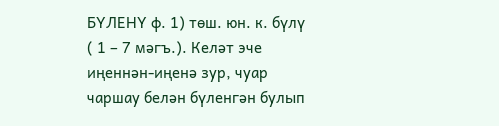БҮЛЕНҮ ф. 1) төш. юн. к. бүлү ( 1 – 7 мәгъ.). Келәт эче иңеннән-иңенә зур, чуар чаршау белән бүленгән булып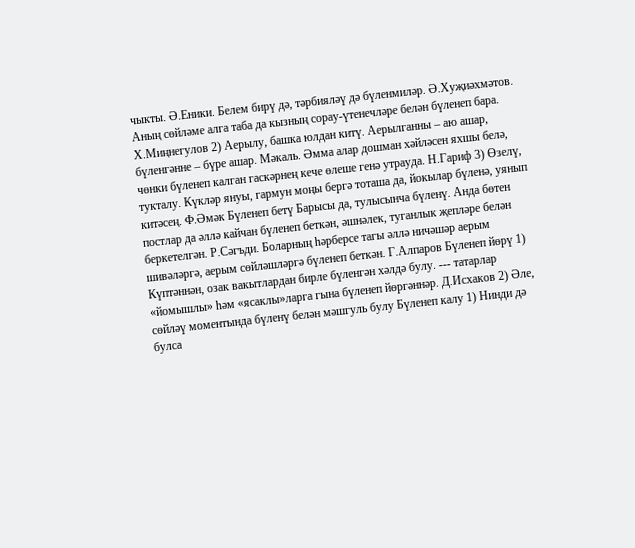чыкты. Ә.Еники. Белем бирү дә, тәрбияләү дә бүленмиләр. Ә.Хуҗиәхмәтов. Аның сөйләме алга таба да кызның сорау-үтенечләре белән бүленеп бара. Х.Миңнегулов 2) Аерылу, башка юлдан китү. Аерылганны – аю ашар, бүленгәнне – бүре ашар. Мәкаль. Әмма алар дошман хәйләсен яхшы белә, чөнки бүленеп калган гаскәрнең кече өлеше генә утрауда. Н.Гариф 3) Өзелү, тукталу. Күкләр януы, гармун моңы бергә тоташа да, йокылар бүленә, уянып китәсең. Ф.Әмәк Бүленеп бетү Барысы да, тулысынча бүленү. Анда бөтен постлар да әллә кайчан бүленеп беткән, әшнәлек, туганлык җепләре белән беркетелгән. Р.Сәгъди. Боларның һәрберсе тагы әллә ничәшәр аерым шивәләргә, аерым сөйләшләргә бүленеп беткән. Г.Алпаров Бүленеп йөрү 1) Күптәннән, озак вакытлардан бирле бүленгән хәлдә булу. --- татарлар «йомышлы» һәм «ясаклы»ларга гына бүленеп йөргәннәр. Д.Исхаков 2) Әле, сөйләү моментында бүленү белән мәшгуль булу Бүленеп калу 1) Нинди дә булса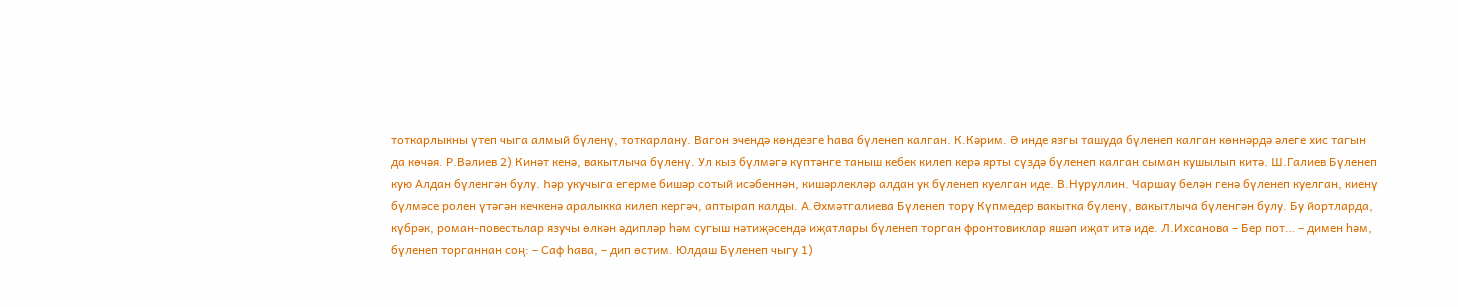тоткарлыкны үтеп чыга алмый бүленү, тоткарлану. Вагон эчендә көндезге һава бүленеп калган. К.Кәрим. Ә инде язгы ташуда бүленеп калган көннәрдә әлеге хис тагын да көчәя. Р.Вәлиев 2) Кинәт кенә, вакытлыча бүленү. Ул кыз бүлмәгә күптәнге таныш кебек килеп керә ярты сүздә бүленеп калган сыман кушылып китә. Ш.Галиев Бүленеп кую Алдан бүленгән булу. Һәр укучыга егерме бишәр сотый исәбеннән, кишәрлекләр алдан ук бүленеп куелган иде. В.Нуруллин. Чаршау белән генә бүленеп куелган, киенү бүлмәсе ролен үтәгән кечкенә аралыкка килеп кергәч, аптырап калды. А.Әхмәтгалиева Бүленеп тору Күпмедер вакытка бүленү, вакытлыча бүленгән булу. Бу йортларда, күбрәк, роман-повестьлар язучы өлкән әдипләр һәм сугыш нәтиҗәсендә иҗатлары бүленеп торган фронтовиклар яшәп иҗат итә иде. Л.Ихсанова – Бер пот… – димен һәм, бүленеп торганнан соң: – Саф һава, – дип өстим. Юлдаш Бүленеп чыгу 1)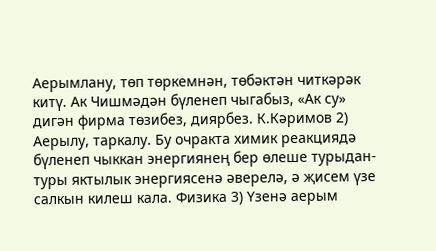Аерымлану, төп төркемнән, төбәктән читкәрәк китү. Ак Чишмәдән бүленеп чыгабыз, «Ак су» дигән фирма төзибез, диярбез. К.Кәримов 2) Аерылу, таркалу. Бу очракта химик реакциядә бүленеп чыккан энергиянең бер өлеше турыдан-туры яктылык энергиясенә әверелә, ә җисем үзе салкын килеш кала. Физика 3) Үзенә аерым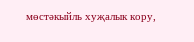мөстәкыйль хуҗалык кору,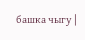башка чыгу |